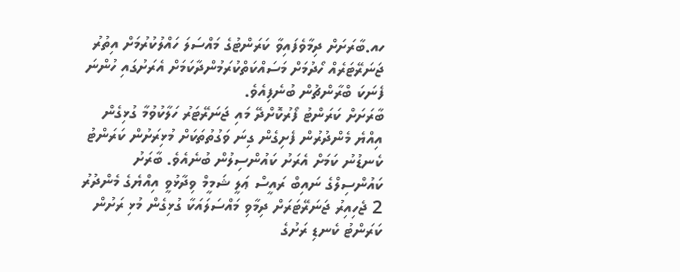ހއ.ބާރަށަށް ދިމާވެފައިވާ ކަރަންޓުގެ މައްސަލަ ހައްލުކުރުމަށް އިތުރު ޖަނަރޭޓަރެއް ހޯދުމަށް މަސައްކަތްކުރަމުންދާކަމަށް އެރަށުގައި ހުންނަ ފެނަކަ ބްރާންޗުން ބުނެފިއެވެ.
ބާރަށަށް ކަރަންޓު ފޯރުކޮށްދޭ މައި ޖަނަރޭޓަރު ހަލާކުވުމާ ގުޅިގެން އިއްޔެ މެންދުރުން ފެށިގެން ގިނަ ވަގުތުތަކަށް މުޅިރަށުން ކަރަންޓު ކެނޑުނު ކަމަށް އެރަށު ކައުންސިލުން ބުނެއެވެ. ބާރަށު ކައުންސިލްގެ ނައިބް ރައީސް ޢަލީ ޝަމީމް ވިދާޅުވީ އިއްޔެގެ މެންދުރު 2 ޖެހިއިރު ޖަނަރޭޓަރަށް ދިމާވި މައްސަލައަކާ ގުޅިގެން މުޅި ރަށުން ކަރަންޓު ކެނޑި ރަށުގެ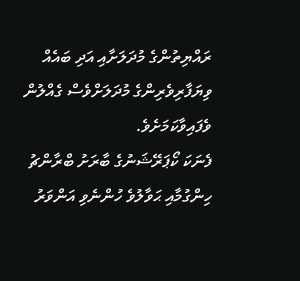ރައްޔިތުންގެ މުދަލަށާއި އަދި ބައެއް ވިޔަފާރިވެރިންގެ މުދަލަށްވެސް ގެއްލުން ވެފައިވާކަމަށެވެ.
ފެނަކަ ކޯޕަރޭޝަނުގެ ބާރަށު ބްރާންޗު ހިންގުމާއި ޙަވާލުވެ ހުންނެވި އަންވަރު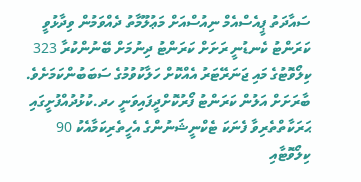ސައާދަތު ޕީއެސްއެމް ނިއުސްއަށް މަޢުލޫމާތު ދެއްވަމުން ވިދާޅުވީ ކަރަންޓު ކެނޑުނީ ރަށަށް ކަރަންޓު ދިނުމަށް ބޭނުންކުރާ 323 ކިލޯވޮޓުގެ މައި ޖަނަރޭޓަރު އެއްކޮށް ހަލާކުވުމުގެ ސަބަބުންކަމަށެވެ.
ބާރަށަށް އަލުން ކަރަންޓު ފޯރުކޮށްދީފައިވަނީ ހދ.ކުޅުދުއްފުށީގައި ޙަރަކާތްތެރިވާ ފެނަކަ ޓެކްނީޝަނުންގެ އެހީތެރިކަމާއެކު 90 ކިލޯވޮޓާއި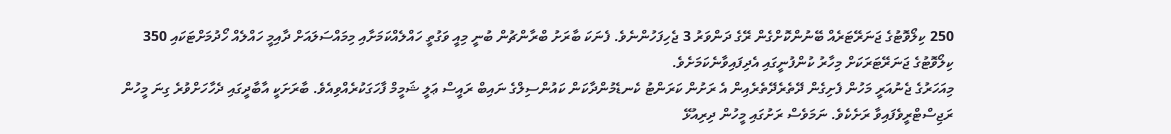250 ކިލޯވޮޓުގެ ޖަނަރޭޓަރެއް ބޭނުންކޮށްގެން ރޭގެ ދަންވަރު 3 ޖެހިފަހުންނެވެ. ފެނަކަ ބާރަށު ބްރާންޗުން ބުނީ މިއީ ވަގުތީ ހައްލެއްކަމަށާއި މިމައްސަލައަށް ދާއިމީ ހައްލެއް ހޯދުމަށްޓަކައި 350 ކިލޯވޮޓުގެ ޖަނަރޭޓަރަކަށް މިހާރު ކުންފުނީގައި އެދިފައިވާނެކަމަށެވެ.
މިއަހަރުގެ ޖެނުއަރީ މަހުން ފެށިގެން ދޭތެރެދޭތެރެއިން އެ ރަށުން ކަރަންޓު ކެނޑެމުންދާކަން ކައުންސިލްގެ ނައިބް ރައީސް ޢަލީ ޝަމީމް ފާހަގަކުރެއްވިއެވެ. ބާރަށަކީ އާބާދީގައި ދެހާހަށްވުރެ ގިނަ މީހުން ރަޖިސްޓްރީވެފައިވާ ރަށެކެވެ. ނަމަވެސް ރަށުގައި މީހުން ދިރިއުޅޭ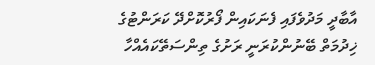އާބާދީ މަދުވެފައި ފެނަކައިން ފޯރުކޮށްދޭ ކަރަންޓުގެ ޚިދުމަތް ބޭނުންކުރަނީ ރަށުގެ ތިންސަތޭކައެއްހާ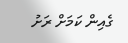ގެއިން ކަމަށް ރަށު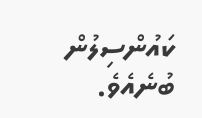ކައުންސިލުން ބުނެއެވެ.